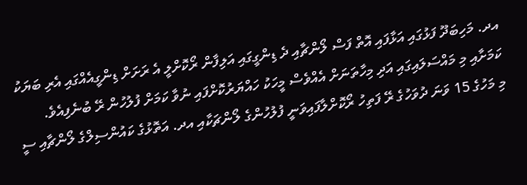އދ. މަހިބަދޫ ފަޅުގައި އަޅާފައި އޮތް ފަސް ލޯންޗާއި ދެ ޑިންގީގައި އަލިފާން ރޯކޮށްލީ އެ ރަށަށް ޑިންގީއެއްގައި އެރި ބަޔަކު ކަމަށާއި މި މައްސަލައިގައި އަދި މިހާތަނަށް އެއްވެސް މީހަކު ހައްޔަރުކޮށްފައި ނުވާ ކަމަށް ފުލުހުން ރޭ ބުނެފިއެވެ.
މި މަހުގެ 15 ވަނަ ދުވަހުގެ ރޭ ފަތިހު ރޯކޮށްލާފައިވަނީ ފުލުހުންގެ ލޯންޗަކާއި އދ. އަތޮޅުގެ ކައުންސިލްގެ ލޯންޗާއި ސީ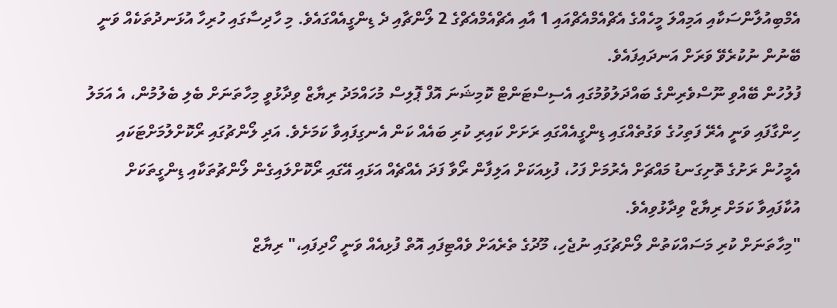އެމްބިއުލާންސަކާއި އަމިއްލަ މީހެއްގެ އެޗްއެމްއެޗްއައި 1 އާއި އެޗްއެމްއެޗްގެ 2 ލޯންޗާއި ދެ ޑިންގީއެއްގައެވެ. މި ހާދިސާގައި ހުރިހާ އުޅަނދުތަކެއް ވަނީ ބޭނުން ނުކުރެވޭ ވަރަށް އަނދައިފައެވެ.
ފުލުހުން ބޭއްވި ނޫސްވެރިންގެ ބައްދަލުވުމުގައި އެސިސްޓަންޓް ކޮމިޝަނަ އޮފް ޕޮލިސް މުހައްމަދު ރިޔާޒް ވިދާޅުވީ މިހާތަނަށް ބެލި ބެލުމުން، އެ އަމަލު ހިންގާފައި ވަނީ އެރޭ ފަތިހުގެ ވަގުތެއްގައި ޑިންގީއެއްގައި ރަށަށް ކައިރި ކުރި ބައެއް ކަން އެނގިފައިވާ ކަމަށެވެ. އަދި ލޯންޗުގައި ރޯކޮށްލުމަށްޓަކައި އެމީހުން ރަށުގެ ތޮށިގަނޑު މައްޗަށް އެރުމަށް ފަހު، ފުޅިއަކަށް އަލިފާން ރޯވާ ފަދަ އެއްޗެއް އަޅައި އޭގައި ރޯކޮށްލައިގެން ލޯންޗުތަކާއި ޑިންގީތަކަށް އުކާފައިވާ ކަމަށް ރިޔާޒް ވިދާޅުވިއެވެ.
"މިހާތަނަށް ކުރި މަސައްކަތުން ލޯންޗުގައި ނުޖެހި، މޫދުގެ ތެރެއަށް ވެއްޓިފައި އޮތް ފުޅިއެއް ވަނީ ހޯދިފައި،" ރިޔާޒް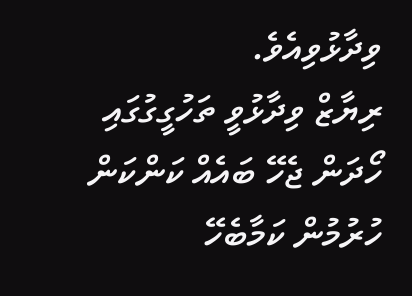ވިދާޅުވިއެވެ.
ރިޔާޒް ވިދާޅުވީ ތަހުގީގުގައި ހޯދަން ޖެހޭ ބައެއް ކަންކަން ހުރުމުން ކަމާބެހޭ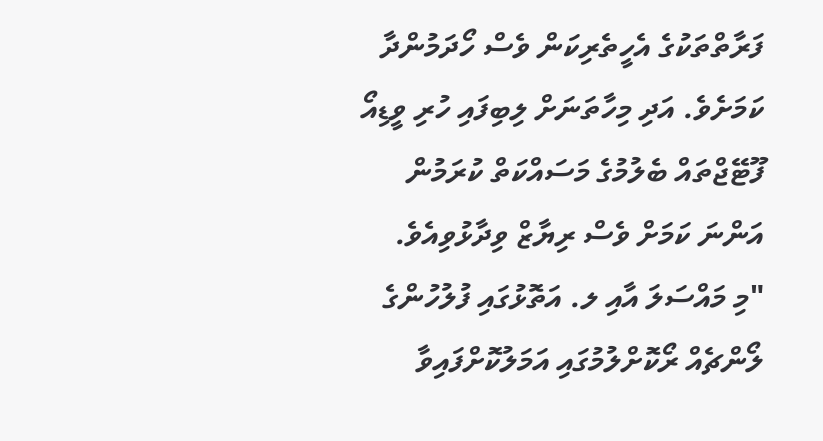ފަރާތްތަކުގެ އެހީތެރިކަން ވެސް ހޯދަމުންދާ ކަމަށެވެ. އަދި މިހާތަނަށް ލިބިފައި ހުރި ވީޑިއޯ ފޫޓޭޖްތައް ބެލުމުގެ މަސައްކަތް ކުރަމުން އަންނަ ކަމަށް ވެސް ރިޔާޒް ވިދާޅުވިއެވެ.
"މި މައްސަލަ އާއި ލ. އަތޮޅުގައި ފުލުހުންގެ ލޯންޗެއް ރޯކޮށްލުމުގައި އަމަލުކޮށްފައިވާ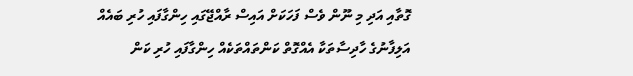ގޮތާއި އަދި މި ނޫން ވެސް ފަހަކަށް އައިސް ރާއްޖޭގައި ހިންގާފައި ހުރި ބައެއް އަލިފާނުގެ ހާދިސާތަކާ އެއްގޮތް ކަންތައްތަކެއް ހިންގާފައި ހުރި ކަން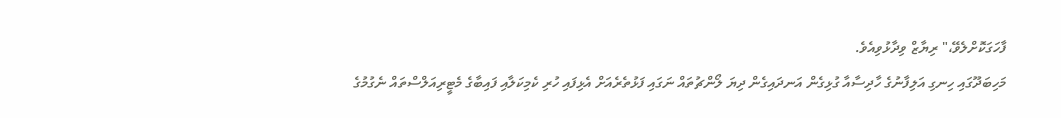ފާހަގަކޮށްލެވޭ،" ރިޔާޒް ވިދާޅުވިއެވެ.
މަހިބަދޫގައި ހިނގި އަލިފާނުގެ ހާދިސާއާ ގުޅިގެން އަނދައިގެން ދިޔަ ލޯންޗުތައް ނަގައި ފަޅުތެރެއަށް އެޅިފައި ހުރި ކެމިކަލާއި ފައިބާގެ މެޓީރިއަލްސްތައް ނެގުމުގެ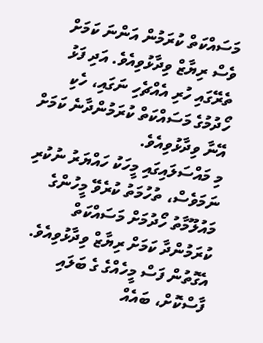މަސައްކަތް ކުރަމުން އަންނަ ކަމަށް ވެސް ރިޔާޒް ވިދާޅުވިއެވެ. އަދި ފަޅު ތެރޭގައި ހުރި އެއްޗެހި ނަގައި، ހެކި ހޯދުމުގެ މަސައްކަތް ކުރަމުންދާނެ ކަމަށް އޭނާ ވިދާޅުވިއެވެ.
މި މައްސަލައިގައި މީހަކު ހައްޔަރު ނުކުރި ނަމަވެސް، ތުހުމަތު ކުރެވޭ މީހުންގެ މައުލޫމާތު ހޯދުމަށް މަސައްކަތް ކުރަމުންދާ ކަމަށް ރިޔާޒް ވިދާޅުވިއެވެ. އެގޮތުން ފަސް މީހެއްގެ ގެ ބަލައި ފާސްކޮށް، ބައެއް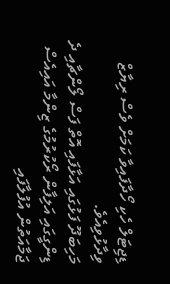ޑިޖިޓަލް ހެކި ހޯދާފައިވާ ކަމަށް ވެސް ރިޔާޒް ވިދާޅުވިއެވެ.
މަހިބަދޫ ފަޅުގައި އަޅާފައި އޮތް ފަސް ލޯންޗާއި ދެ ޑިންގީގައި އަލިފާން ރޯކުރުމުގެ ޒިންމާ އައިއެސް ޖަމާއަތުން އުފުލާފައި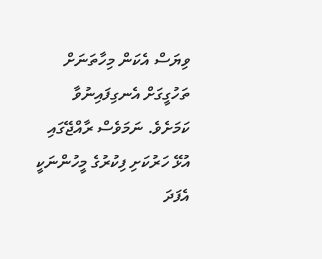ވިޔަސް އެކަން މިހާތަނަށް ތަހުގީގަށް އެނގިފައިނުވާ ކަމަށެވެ. ނަމަވެސް ރާއްޖޭގައި އުޅޭ ހަރުކަށި ފިކުރުގެ މީހުންނަކީ އެފަދަ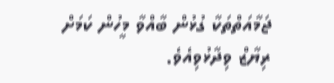ޖަމާއަތްތަކާ ގުޅުން ބާއްވާ މީހުން ކަމަށް ރިޔާޒް ވިދާޅުވިއެވެ.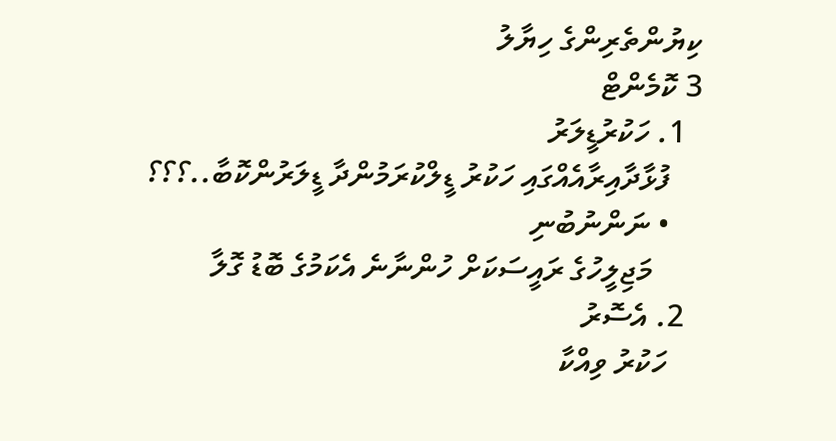ކިޔުންތެރިންގެ ހިޔާލު
3 ކޮމެންޓް
  1. ހަކުރުޑީލަރު
    ފުޅާދާއިރާއެއްގައި ހަކުރު ޑީލްކުރަމުންދާ ޑީލަރުންކޮބާ..؟؟؟
    • ނަންނުބުނި
      މަޖިލީހުގެ ރައީސަކަށް ހުންނާނެ އެކަމުގެ ބޮޑު ގޮލާ
  2. އެސޮރު
    ހަކުރު ވިއްކާ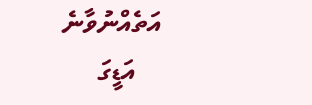އަތެއްނުވާނެ
    އަޑީގަ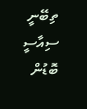ތިބޭނީ ސިއާސީ ބޮޑުން